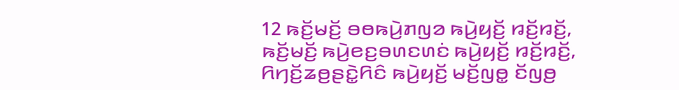12 ꤒꤢꤩ꤬ꤗꤢꤩ꤬ ꤋꤥꤒꤣꤧ꤬ꤊꤜꤤ ꤒꤣꤧ꤬ꤟꤢꤩ꤬ ꤙꤢꤩ꤬ꤙꤢꤩ꤬, ꤒꤢꤩ꤬ꤗꤢꤩ꤬ ꤒꤣꤧ꤬ꤕꤢ꤬ꤋꤛꤢꤛꤢꤦ ꤒꤣꤧ꤬ꤟꤢꤩ꤬ ꤙꤢꤩ꤬ꤙꤢꤩ꤬, ꤖꤚꤢꤩ꤬ꤘꤥ꤬ꤔꤢꤧ꤭ꤖꤢꤨ ꤒꤣꤧ꤬ꤟꤢꤩ꤬ ꤗꤢꤩ꤬ꤜꤥ꤭ ꤢꤩꤜꤥ꤬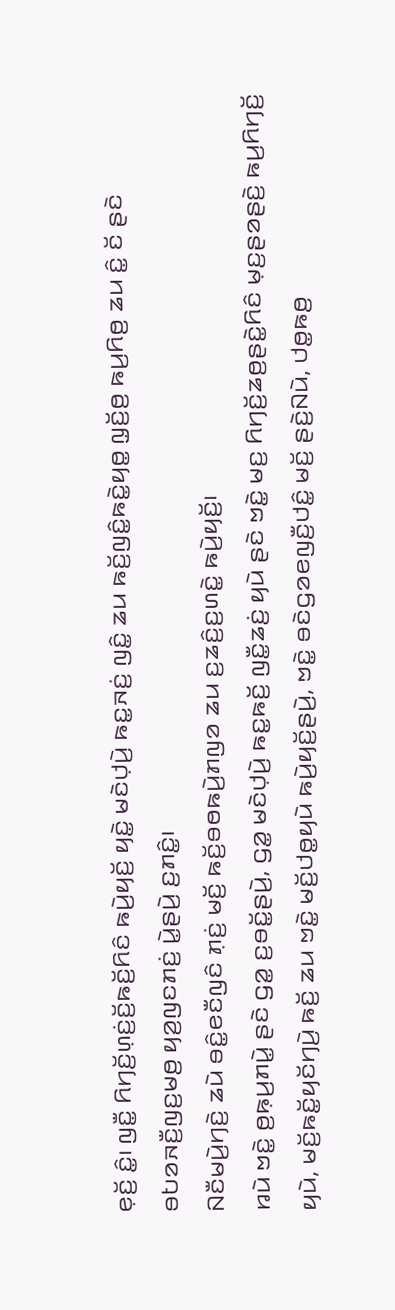ꤕ꤫ꤢꤩ꤬ ꤢꤨ꤭꤯ ꤜꤢꤪ꤭ ꤖꤚꤢꤩ꤬ꤛ꤫ꤢꤦ꤬ꤢꤩ꤬ꤒꤢꤩ꤬ꤖꤢꤨ ꤒꤣꤧ꤬ꤟꤢꤩ꤬ ꤟꤢꤧ꤭ ꤗꤢꤧꤓ꤫ꤣꤧ꤬ ꤒꤢ꤭ꤏꤢꤦ꤬ ꤜꤢꤨ꤭ ꤘꤣ ꤒꤢꤩ꤬ꤜꤢꤨ꤭ꤒꤢꤧ꤭ꤟꤥ꤭ ꤜ꤫ꤢꤩ꤬ꤥ꤬ ꤒꤣ꤬ꤖꤥ꤬ ꤘꤣ ꤢꤨ꤭ ꤢꤩ ꤔꤢꤧ ꤋꤝꤤꤏꤢꤪ꤬ꤜꤢ꤬ꤗꤥ꤬ ꤟꤤ꤬ꤜꤢꤊꤢꤦ꤬ ꤣꤧ꤭ꤔꤣꤧ꤬ ꤢ꤬ꤊꤢꤨ꤭꤯
ꤡꤢꤪꤗꤣꤧ꤬ꤚꤢꤧ꤬ ꤘꤣꤧ ꤋꤢꤨ꤭ꤕꤢꤪꤜꤢꤨ ꤊ꤫ꤢꤦ꤬ ꤗꤢꤩ꤬ ꤒꤢꤩ꤬ꤋꤥꤒꤣꤧ꤬ꤊꤜꤤ ꤘꤣ ꤢ꤬ꤘꤢꤨ꤬ꤢ꤬ꤛꤢꤧ꤭ ꤒꤣꤧ꤬ꤟꤢꤩ꤬꤯
ꤙꤣꤧ ꤠꤢꤧ꤭ ꤥ꤬ꤒ꤫ꤣ꤬ꤊꤣꤧ꤭ ꤔꤢꤧ ꤞꤤ꤭ ꤢ꤬ꤋꤢꤩ꤭ꤔꤣꤧ꤬, ꤞꤤ꤭ ꤗꤢꤧꤓ꤫ꤣꤧ꤬ ꤒꤢ꤭ꤒꤢꤩ꤬ ꤜꤢꤪ꤭ꤘꤢꤦ꤬ ꤟꤣꤧ ꤔꤢꤧ ꤠꤢꤧ꤭ ꤗꤢ꤬ ꤖꤚꤢꤩ꤬ꤘꤥ꤬ꤔꤢꤧ꤭ꤖꤢꤨ ꤗ꤫ꤢ꤬ꤔꤤꤔꤢꤧ꤬ ꤒꤣ꤬ꤖꤚꤢꤩ꤬ ꤟꤣꤧ, ꤗꤢꤩ꤬ꤒꤢꤩ꤭ꤟꤢꤩꤚꤣꤧ꤬ ꤒꤢꤩ꤬ ꤘꤣ ꤠꤢꤧ꤭ ꤗꤢꤩ꤬ꤓꤥ꤭ꤟꤣꤧ ꤒꤣꤧ꤬ꤟꤢꤩ꤬ꤔꤣꤧ꤬, ꤠꤢꤧ꤭ ꤋꤢꤧꤞꤤꤕꤜꤢꤪ꤬ꤓꤢꤨ꤭ ꤗꤢꤩ꤬ ꤔꤢꤧ꤬ꤡꤣꤧ, ꤓꤥ꤭ꤒꤥ꤬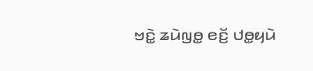ꤠꤢꤧ꤭ ꤘꤣꤧꤜꤥ꤭ ꤕꤢꤩ꤬ ꤓꤥ꤭ꤟꤣꤧ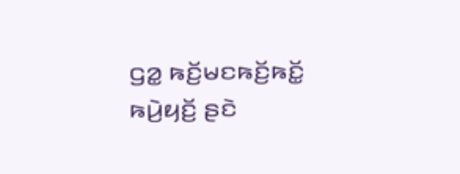ꤞꤤ꤭ ꤒꤢꤩ꤬ꤗꤢꤒꤢꤩ꤬ꤒꤢꤩ꤭ ꤒꤣꤧ꤬ꤟꤢꤩ꤬ ꤔꤢꤧ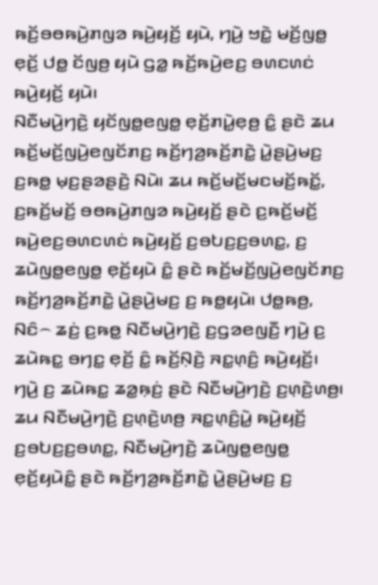ꤒꤢꤩ꤬ꤋꤥꤒꤣꤧ꤬ꤊꤜꤤ ꤒꤣꤧ꤬ꤟꤢꤩ꤬ ꤟꤣꤧ, ꤚꤣꤧ꤬ ꤠꤢꤧ꤭ ꤗꤢꤩ꤬ꤜꤥ꤭ ꤕ꤫ꤢꤩ꤬ ꤓꤥ꤭ ꤢꤩꤜꤥ꤬ ꤟꤣꤧ ꤞꤤ꤭ ꤒꤢꤩ꤬ꤒꤣꤧ꤬ꤕꤢ꤬ ꤋꤛꤢꤛꤢꤦ ꤒꤣꤧ꤬ꤟꤢꤩ꤬ ꤟꤣꤧ꤯
ꤡꤢꤪꤗꤣꤧ꤬ꤚꤢꤧ꤬ ꤟꤢꤩꤜꤥ꤭ꤕꤜꤥ꤭ ꤕ꤫ꤢꤩ꤬ꤊꤣꤧ꤭ꤕ꤫ꤥ꤬ ꤢꤨ꤭ ꤔꤢꤧ ꤘꤣ ꤒꤢꤩ꤬ꤗꤢꤩ꤬ꤜꤣꤧ꤬ꤕꤜꤢꤩꤊꤢ꤬ ꤒꤢꤩ꤬ꤚꤤ꤬ꤒꤢꤩ꤬ꤊꤢꤧ꤭ ꤣꤧ꤭ꤔꤣꤧ꤬ꤗꤢ꤬ ꤢ꤬ꤒꤥ꤭ ꤗ꤫ꤢ꤬ꤔꤤꤔꤢꤧ꤬ ꤡꤣꤧ꤯ ꤘꤣ ꤒꤢꤩ꤬ꤗꤢꤩ꤬ꤗꤢꤗꤢꤩ꤬ꤒꤢꤩ꤭, ꤢ꤬ꤒꤢꤩ꤬ꤗꤢꤩ꤬ ꤋꤥꤒꤣꤧ꤬ꤊꤜꤤ ꤒꤣꤧ꤬ꤟꤢꤩ꤬ ꤔꤢꤧ ꤢ꤬ꤒꤢꤩ꤬ꤗꤢꤩ꤬ ꤒꤣꤧ꤬ꤕꤢ꤬ꤋꤛꤢꤛꤢꤦ ꤒꤣꤧ꤬ꤟꤢꤩ꤬ ꤢ꤬ꤋꤝꤢ꤬ꤢ꤬ꤋꤛꤢ꤭, ꤢ꤬ ꤘꤣꤧꤜꤥ꤭ꤕꤜꤥ꤭ ꤕ꤫ꤢꤩ꤬ꤟꤣꤧ ꤢꤨ꤭ ꤔꤢꤧ ꤒꤢꤩ꤬ꤗꤢꤩ꤬ꤜꤣꤧ꤬ꤕꤜꤢꤩꤊꤢ꤬ ꤒꤢꤩ꤬ꤚꤤ꤬ꤒꤢꤩ꤬ꤊꤢꤧ꤭ ꤣꤧ꤭ꤔꤣꤧ꤬ꤗꤢ꤬ ꤢ꤬ ꤒꤥ꤭ꤟꤣꤧ꤯ ꤓꤥ꤭ꤒꤥ꤬, ꤡꤢꤨ꤮ ꤘꤢꤦ꤬ ꤢ꤬ꤒꤥ꤭ ꤡꤢꤪꤗꤣꤧ꤬ꤚꤢꤧ꤬ ꤢ꤬ꤞꤤꤕꤜꤢꤪ꤬ ꤚꤣꤧ꤬ ꤢ꤬ ꤘꤣꤧꤒꤢ꤭ ꤋꤚꤢ꤭ ꤕ꤫ꤢꤩ꤬ ꤢꤨ꤭ ꤒꤢꤩ꤬ꤡ꤫ꤢꤧ꤬ ꤏꤢ꤭ꤛ꤫ꤢꤨ꤬ ꤒꤣꤧ꤬ꤟꤢꤩ꤬꤯ ꤚꤣꤧ꤬ ꤢ꤬ ꤘꤣꤧꤒꤢ꤭ ꤘꤤ꤭ꤒ꤫ꤢꤦ꤬ ꤔꤢꤧ ꤡꤢꤪꤗꤣꤧ꤬ꤚꤢꤧ꤬ ꤢ꤬ꤛ꤫ꤢꤧ꤬ꤛꤥ꤬꤯ ꤘꤣ ꤡꤢꤪꤗꤣꤧ꤬ꤚꤢꤧ꤬ ꤢ꤬ꤛ꤫ꤢꤧ꤬ꤛꤥ꤬ ꤏꤢ꤭ꤛ꤫ꤢꤨ꤬ꤣꤧ꤭ ꤒꤣꤧ꤬ꤟꤢꤩ꤬ ꤢ꤬ꤋꤝꤢ꤬ꤢ꤬ꤋꤛꤢ꤭, ꤡꤢꤪꤗꤣꤧ꤬ꤚꤢꤧ꤬ ꤘꤣꤧꤜꤥ꤭ꤕꤜꤥ꤭ ꤕ꤫ꤢꤩ꤬ꤟꤣꤧꤢꤨ꤭ ꤔꤢꤧ ꤒꤢꤩ꤬ꤚꤤ꤬ꤒꤢꤩ꤬ꤊꤢꤧ꤭ ꤣꤧ꤭ꤔꤣꤧ꤬ꤗꤢ꤬ ꤢ꤬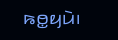ꤒꤥ꤭ꤟꤣꤧ꤯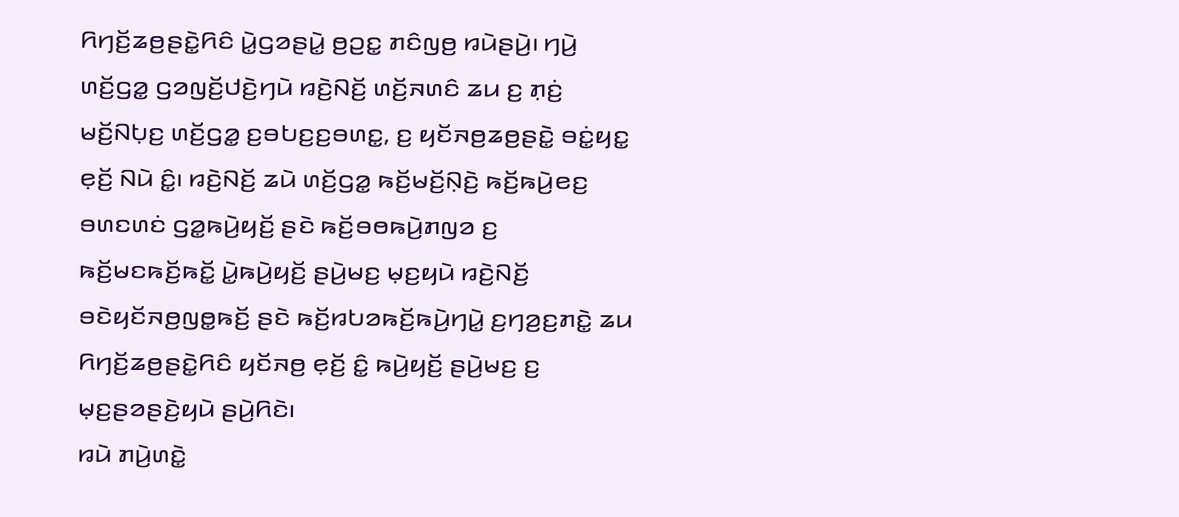ꤖꤚꤢꤩ꤬ꤘꤥ꤬ꤔꤢꤧ꤭ꤖꤢꤨ ꤣꤧ꤭ꤞꤤꤔꤣꤧ꤭ ꤥ꤬ꤑꤢ꤭ ꤊꤢꤨꤜꤥ꤬ ꤙꤣꤧꤔꤣꤧ꤬꤯ ꤚꤣꤧ꤬ ꤛꤢꤩ꤬ꤞꤤ꤭ ꤞꤤꤜꤢꤩ꤬ꤓꤢꤧ꤬ꤚꤣꤧ ꤙꤢꤧ꤬ꤡꤢꤩ꤬ ꤛꤢꤩ꤬ꤏꤛꤢꤨ ꤘꤣ ꤢ꤬ ꤊ꤫ꤢꤦ꤬ ꤗꤢꤩ꤬ꤡꤝ꤫ꤢ꤬ ꤛꤢꤩ꤬ꤞꤤ꤭ ꤢ꤬ꤋꤝꤢ꤬ꤢ꤬ꤋꤛꤢ꤭, ꤢ꤬ ꤟꤢꤩꤏꤥ꤬ꤘꤥ꤬ꤔꤢꤧ꤭ ꤋꤢꤦ꤭ꤟꤢ꤭ ꤕ꤫ꤢꤩ꤬ ꤡꤣꤧ ꤢꤨ꤭꤯ ꤙꤢꤧ꤬ꤡꤢꤩ꤬ ꤘꤣꤧ ꤛꤢꤩ꤬ꤞꤤ꤭ ꤒꤢꤩ꤬ꤗꤢꤩ꤬ꤡ꤫ꤢꤧ꤬ ꤒꤢꤩ꤬ꤒꤣꤧ꤬ꤕꤢ꤬ ꤋꤛꤢꤛꤢꤦ ꤞꤤ꤭ꤒꤣꤧ꤬ꤟꤢꤩ꤬ ꤔꤢꤧ ꤒꤢꤩ꤬ꤋꤥꤒꤣꤧ꤬ꤊꤜꤤ ꤢ꤬ ꤒꤢꤩ꤬ꤗꤢꤒꤢꤩ꤬ꤒꤢꤩ꤭ ꤣꤧ꤭ꤒꤣꤧ꤬ꤟꤢꤩ꤬ ꤔꤣꤧ꤬ꤗꤢ꤬ ꤗ꤫ꤢ꤬ꤟꤣꤧ ꤙꤢꤧ꤬ꤡꤢꤩ꤬ ꤋꤢꤧꤟꤢꤩꤏꤥ꤬ꤜꤥ꤭ꤒꤢꤩ꤬ ꤔꤢꤧ ꤒꤢꤩ꤬ꤙꤝꤤꤒꤢꤩ꤬ꤒꤣꤧ꤬ꤚꤣꤧ꤭ ꤢ꤬ꤚꤤ꤬ꤢ꤬ꤊꤢꤧ꤭ ꤘꤣ ꤖꤚꤢꤩ꤬ꤘꤥ꤬ꤔꤢꤧ꤭ꤖꤢꤨ ꤟꤢꤩꤏꤥ꤬ ꤕ꤫ꤢꤩ꤬ ꤢꤨ꤭ ꤒꤣꤧ꤬ꤟꤢꤩ꤬ ꤔꤣꤧ꤬ꤗꤢ꤬ ꤢ꤬ ꤗ꤫ꤢ꤬ꤔꤤꤔꤢꤧ꤬ꤟꤣꤧ ꤔꤣꤧ꤬ꤖꤢꤧ꤯
ꤙꤣꤧ ꤊꤣꤧ꤬ꤛꤢꤧ꤭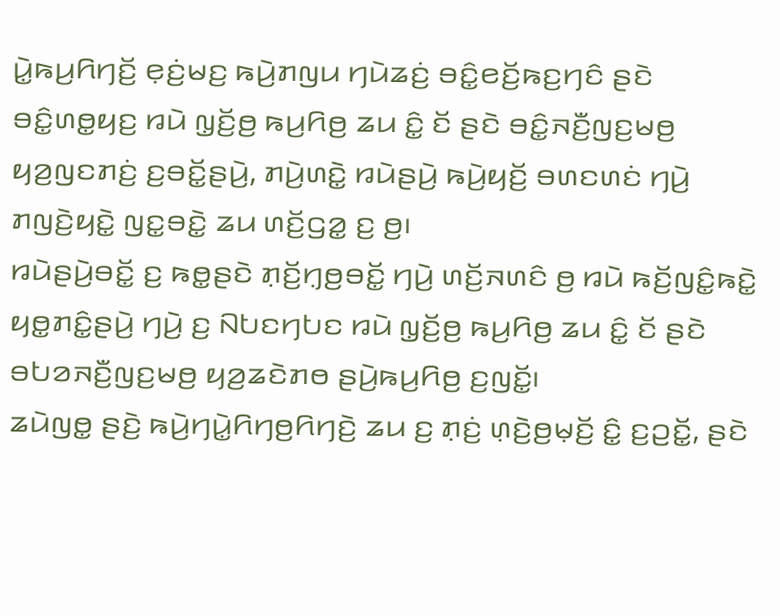ꤣꤧ꤭ꤒꤣ꤬ꤖꤚꤢꤩ꤬ ꤕ꤫ꤢꤦ꤬ꤗꤢ꤬ ꤒꤣꤧ꤬ꤊꤜꤣ ꤚꤣꤧꤘꤢꤦ꤬ ꤋꤢꤨ꤭ꤕꤢꤩ꤬ꤒꤢ꤬ꤚꤢꤨ ꤔꤢꤧ ꤋꤢꤨ꤭ꤛꤥ꤭ꤟꤢ꤬ ꤙꤣꤧ ꤜ꤫ꤢꤩ꤬ꤥ꤬ ꤒꤣ꤬ꤖꤥ꤬ ꤘꤣ ꤢꤨ꤭ ꤢꤩ ꤔꤢꤧ ꤋꤢꤨ꤭ꤏꤢꤪ꤬ꤜꤢ꤬ꤗꤥ꤬ ꤟꤤ꤬ꤜꤢꤊꤢꤦ꤬ ꤢ꤬ꤋꤢꤩ꤭ꤔꤣꤧ꤬, ꤊꤣꤧ꤬ꤛꤢꤧ꤭ ꤙꤣꤧꤔꤣꤧ꤬ ꤒꤣꤧ꤬ꤟꤢꤩ꤬ ꤋꤛꤢꤛꤢꤦ ꤚꤣꤧ꤬ ꤊꤜꤢꤧ꤬ꤟꤢꤧ꤭ ꤜꤢ꤭ꤋꤢꤧ꤭ ꤘꤣ ꤛꤢꤩ꤬ꤞꤤ꤭ ꤢ꤬ ꤥ꤬꤯
ꤙꤣꤧꤔꤣꤧ꤬ꤋꤢꤩ꤭ ꤢ꤬ ꤒꤥ꤭ꤔꤢꤧ ꤊ꤫ꤢꤩ꤬ꤚ꤫ꤥ꤬ꤋꤢꤩ꤭ ꤚꤣꤧ꤬ ꤛꤢꤩ꤬ꤏꤛꤢꤨ ꤥ꤬ ꤙꤣꤧ ꤒꤢꤩ꤬ꤜꤢꤨ꤭ꤒꤢꤧ꤭ ꤟꤥ꤭ꤊꤢꤨ꤭ꤔꤣꤧ꤬ ꤚꤣꤧ꤬ ꤢ꤬ ꤡꤝꤢꤚꤝꤢ ꤙꤣꤧ ꤜ꤫ꤢꤩ꤬ꤥ꤬ ꤒꤣ꤬ꤖꤥ꤬ ꤘꤣ ꤢꤨ꤭ ꤢꤩ ꤔꤢꤧ ꤋꤝꤤꤏꤢꤪ꤬ꤜꤢ꤬ꤗꤥ꤬ ꤟꤤ꤬ꤘꤢꤧꤊꤥ ꤔꤣꤧ꤬ꤒꤣ꤬ꤖꤥ꤬ ꤢ꤬ꤜꤢꤩ꤭꤯
ꤘꤣꤧꤜꤥ꤭ ꤔꤢꤧ꤬ ꤒꤣꤧ꤬ꤚꤣꤧ꤭ꤖꤚꤥ꤬ꤖꤚꤢꤧ꤬ ꤘꤣ ꤢ꤬ ꤊ꤫ꤢꤦ꤬ ꤛ꤫ꤢꤧ꤬ꤥ꤬ꤗ꤫ꤢꤩ꤬ ꤢꤨ꤭ ꤢ꤬ꤑꤢꤩ꤭, ꤔꤢꤧ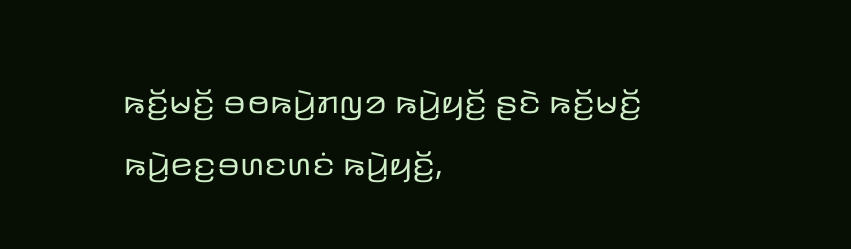ꤒꤢꤩ꤬ꤗꤢꤩ꤬ ꤋꤥꤒꤣꤧ꤬ꤊꤜꤤ ꤒꤣꤧ꤬ꤟꤢꤩ꤬ ꤔꤢꤧ ꤒꤢꤩ꤬ꤗꤢꤩ꤬ ꤒꤣꤧ꤬ꤕꤢ꤬ꤋꤛꤢꤛꤢꤦ ꤒꤣꤧ꤬ꤟꤢꤩ꤬,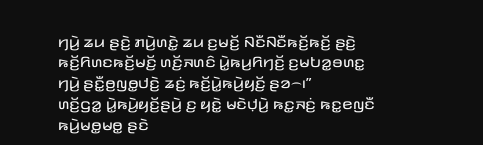ꤚꤣꤧ꤬ ꤘꤣ ꤔꤢꤧ꤬ ꤊꤣꤧ꤬ꤛꤢꤧ꤭ ꤘꤣ ꤢ꤬ꤗꤢꤩ꤬ ꤡꤢꤪꤡꤢꤪꤒꤢꤩ꤬ꤒꤢꤩ꤬ ꤔꤢꤧ꤬ ꤒꤢꤩ꤬ꤖꤛꤢꤒꤢꤩ꤬ꤗꤢꤩ꤬ ꤛꤢꤩ꤬ꤏꤛꤢꤨ ꤣꤧ꤭ꤒꤣ꤬ꤖꤚꤢꤩ꤬ ꤢ꤬ꤗꤝꤤ꤭ꤋꤛꤢ꤭ ꤚꤣꤧ꤬ ꤔꤢꤪ꤭ꤥ꤬ꤜꤥ꤭ꤓꤢꤧ꤬ ꤘꤢꤦ꤬ ꤒꤢꤩ꤬ꤣꤧ꤭ꤒꤣꤧ꤬ꤟꤢꤩ꤬ ꤔꤤ꤮꤯”
ꤛꤢꤩ꤬ꤞꤤ꤭ ꤣꤧ꤭ꤒꤣꤧ꤬ꤟꤢꤩ꤬ꤔꤣꤧ꤬ ꤢ꤬ ꤟꤢꤧ꤭ ꤗꤢꤧꤓ꤫ꤣꤧ꤬ ꤒꤢ꤭ꤏꤢꤦ꤬ ꤒꤢ꤭ꤕꤜꤢꤪ ꤒꤣꤧ꤬ꤗꤥ꤭ꤗꤥ꤭ ꤔꤢꤧ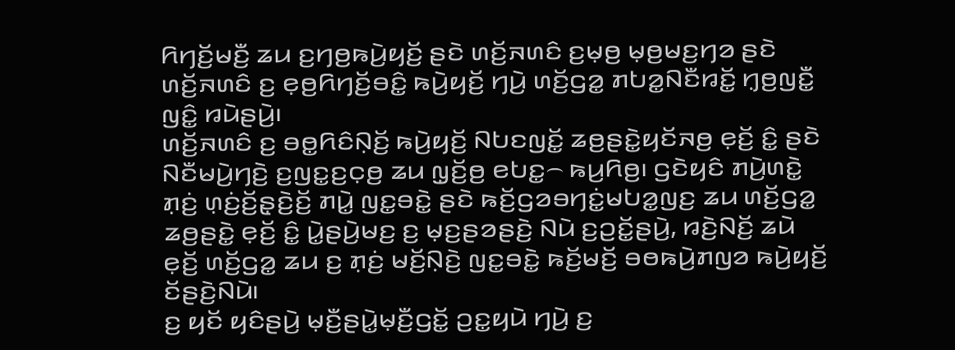ꤖꤚꤢꤩ꤬ꤗꤢꤪ꤬ ꤘꤣ ꤢ꤬ꤚꤥ꤬ꤒꤣꤧ꤬ꤟꤢꤩ꤬ ꤔꤢꤧ ꤛꤢꤩ꤬ꤏꤛꤢꤨ ꤢ꤬ꤗ꤫ꤥ꤬ ꤗ꤫ꤥ꤬ꤗꤢ꤬ꤚꤤ ꤔꤢꤧ ꤛꤢꤩ꤬ꤏꤛꤢꤨ ꤢ꤬ ꤕ꤫ꤥ꤬ꤖꤚꤢꤩ꤬ꤋꤢꤨ꤭ ꤒꤣꤧ꤬ꤟꤢꤩ꤬ ꤚꤣꤧ꤬ ꤛꤢꤩ꤬ꤞꤤ꤭ ꤊꤝꤤ꤭ꤡꤢꤪꤙꤢꤩ꤭ ꤚ꤫ꤥ꤬ꤜꤢꤪ꤭ ꤜꤢꤨ꤭ ꤙꤣꤧꤔꤣꤧ꤬꤯
ꤛꤢꤩ꤬ꤏꤛꤢꤨ ꤢ꤬ ꤋꤥ꤭ꤖꤢꤨꤡ꤫ꤢꤩ꤬ ꤒꤣꤧ꤬ꤟꤢꤩ꤬ ꤡꤝꤢꤜꤢꤩ꤭ ꤘꤥ꤬ꤔꤢꤧ꤭ꤟꤢꤩꤏꤥ꤬ ꤕ꤫ꤢꤩ꤬ ꤢꤨ꤭ ꤔꤢꤧ ꤡꤢꤪꤗꤣꤧ꤬ꤚꤢꤧ꤬ ꤢ꤬ꤜꤢ꤭ꤢ꤬ꤍ꤫ꤥ꤬ ꤘꤣ ꤜ꤫ꤢꤩ꤬ꤥ꤬ ꤕꤝꤢ꤭꤮ ꤒꤣ꤬ꤖꤥ꤬꤯ ꤞꤢꤧꤟꤢꤨ ꤊꤣꤧ꤬ꤛꤢꤧ꤭ ꤊ꤫ꤢꤦ꤬ ꤛ꤫ꤢꤦ꤬ꤢꤩ꤬ꤔ꤫ꤢꤧ꤬ꤢꤩ꤬ ꤊꤣꤧ꤭ ꤜꤢ꤭ꤋꤢꤧ꤭ ꤔꤢꤧ ꤒꤢꤩ꤬ꤞꤤꤋꤚꤢꤦ꤭ꤗꤝꤤ꤭ꤜꤢ꤬ ꤘꤣ ꤛꤢꤩ꤬ꤞꤤ꤭ ꤘꤥ꤬ꤔꤢꤧ꤭ ꤕ꤫ꤢꤩ꤬ ꤢꤨ꤭ ꤣꤧ꤭ꤔꤣꤧ꤬ꤗꤢ꤬ ꤢ꤬ ꤗ꤫ꤢ꤬ꤔꤤꤔꤢꤧ꤬ ꤡꤣꤧ ꤢ꤬ꤑꤢꤩ꤭ꤔꤣꤧ꤬, ꤙꤢꤧ꤬ꤡꤢꤩ꤬ ꤘꤣꤧ ꤕ꤫ꤢꤩ꤬ ꤛꤢꤩ꤬ꤞꤤ꤭ ꤘꤣ ꤢ꤬ ꤊ꤫ꤢꤦ꤬ ꤗꤢꤩ꤬ꤡ꤫ꤢꤧ꤬ ꤜꤢ꤭ꤋꤢꤧ꤭ ꤒꤢꤩ꤬ꤗꤢꤩ꤬ ꤋꤥꤒꤣꤧ꤬ꤊꤜꤤ ꤒꤣꤧ꤬ꤟꤢꤩ꤬ ꤢꤩꤔꤢꤧ꤬ꤡꤣꤧ꤯
ꤢ꤬ ꤟꤢꤩ ꤟꤢꤨꤔꤣꤧ꤬ ꤗ꤫ꤢꤪ꤬ꤔꤣꤧ꤭ꤗ꤫ꤢꤪ꤬ꤞꤢꤩ꤭ ꤑꤢ꤭ꤟꤣꤧ ꤚꤣꤧ꤬ ꤢ꤬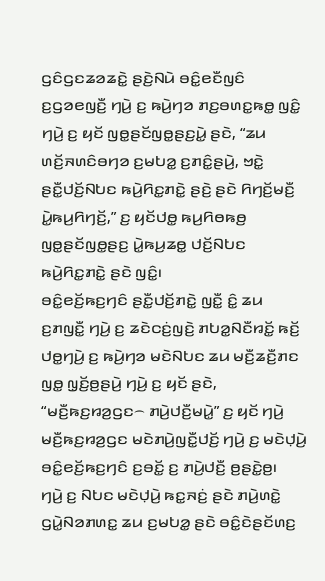ꤞꤢꤨꤞꤢꤘꤤꤘꤢꤧ꤭ ꤔꤢꤧ꤬ꤡꤣꤧ ꤋꤢꤨ꤭ꤕꤢꤪꤜꤢꤨ ꤢ꤬ꤞꤤꤕꤜꤢꤪ꤬ ꤚꤣꤧ꤬ ꤢ꤬ ꤒꤣꤧ꤬ꤚꤤ ꤊꤢ꤬ꤋꤛꤢ꤭ꤒꤥ꤭ ꤜꤢꤨ꤭ ꤚꤣꤧ꤬ ꤢ꤬ ꤟꤢꤩ ꤜꤥ꤭ꤔꤢꤩꤜꤥ꤭ꤔꤢ꤬ꤣꤧ꤭ ꤔꤢꤧ, “ꤘꤣ ꤛꤢꤩ꤬ꤏꤛꤢꤨꤋꤚꤤ ꤢ꤬ꤗꤝꤤ꤭ ꤢ꤬ꤊꤢꤨ꤭ꤔꤣꤧ꤬, ꤠꤢꤧ꤭ ꤔꤢꤪ꤭ꤓꤢꤩ꤬ꤡꤝꤢ ꤒꤣꤧ꤬ꤖꤢ꤭ꤊꤢꤧ꤭ ꤔꤢꤧ꤬ ꤔꤢꤧ ꤖꤚꤢꤩ꤬ꤗꤢꤪ꤬ ꤣꤧ꤭ꤒꤣ꤬ꤖꤚꤢꤩ꤬,” ꤢ꤬ ꤟꤢꤩꤓꤥ꤭ ꤒꤣ꤬ꤖꤥꤒꤥ꤬ ꤜꤥ꤭ꤔꤢꤩꤜꤥ꤭ꤔꤢ꤬ ꤣꤧ꤭ꤒꤣ꤬ꤘꤥ꤭ ꤓꤢꤩ꤬ꤡꤝꤢ ꤒꤣꤧ꤬ꤖꤢ꤭ꤊꤢꤧ꤭ ꤔꤢꤧ ꤜꤢꤨ꤭꤯
ꤋꤢꤨ꤭ꤕꤢꤩ꤬ꤒꤢ꤬ꤚꤢꤨ ꤔꤢꤪ꤭ꤓꤢꤩ꤬ꤊꤢꤧ꤭ ꤜꤢꤪ꤭ ꤢꤨ꤭ ꤘꤣ ꤢ꤬ꤊꤜꤢꤪ꤭ ꤚꤣꤧ꤬ ꤢ꤬ ꤘꤢꤧꤍꤢꤦ꤬ꤜꤢꤧ꤬ ꤊꤝꤤ꤭ꤡꤢꤪꤙꤢꤩ꤭ ꤒꤢꤩ꤬ ꤓꤥ꤭ꤚꤣꤧ꤬ ꤢ꤬ ꤒꤣꤧ꤬ꤚꤤ ꤗꤢꤧꤡꤝꤢ ꤘꤣ ꤗꤢꤪ꤬ꤘꤢꤪ꤬ꤊꤢ ꤜꤥ꤭ ꤜ꤫ꤢꤩ꤬ꤥ꤬ꤔꤣꤧ꤬ ꤚꤣꤧ꤬ ꤢ꤬ ꤟꤢꤩ ꤔꤢꤧ, “ꤗꤢꤪ꤬ꤒꤢ꤬ꤙꤤ꤬ꤞꤢ꤮ ꤊꤣꤧ꤬ꤓꤢꤪ꤬ꤗꤣꤧ꤭” ꤢ꤬ ꤟꤢꤩ ꤚꤣꤧ꤬ ꤗꤢꤪ꤬ꤒꤢ꤬ꤙꤤ꤬ꤞꤢ ꤗꤢꤧꤊꤣꤧ꤬ꤜꤢꤪ꤭ꤓꤢꤩ꤬ ꤚꤣꤧ꤬ ꤢ꤬ ꤗꤢꤧꤓ꤫ꤣꤧ꤬ ꤋꤢꤨ꤭ꤕꤢꤩ꤬ꤒꤢ꤬ꤚꤢꤨ ꤢ꤬ꤋꤢꤩ꤭ ꤢ꤬ ꤊꤣꤧ꤬ꤓꤢꤪ꤬ ꤥ꤬ꤔꤢꤧ꤭ꤥ꤬꤯
ꤚꤣꤧ꤬ ꤢ꤬ ꤡꤝꤢ ꤗꤢꤧꤓ꤫ꤣꤧ꤬ ꤒꤢ꤭ꤏꤢꤦ꤬ ꤔꤢꤧ ꤊꤣꤧ꤬ꤛꤢꤧ꤭ ꤞꤣꤧ꤭ꤡꤤꤊꤛꤢ꤭ ꤘꤣ ꤢ꤬ꤗꤝꤤ꤭ ꤔꤢꤧ ꤋꤢꤨ꤭ꤢꤧꤔꤢꤩꤛꤢ꤬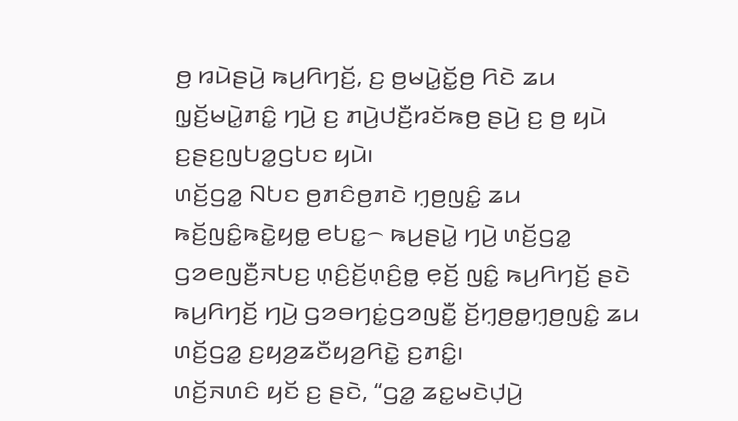ꤥ꤬ ꤙꤣꤧꤔꤣꤧ꤬ ꤒꤣ꤬ꤖꤚꤢꤩ꤬, ꤢ꤬ ꤥ꤬ꤗꤣꤧ꤭ꤢꤩ꤭ꤥ꤬ ꤖꤢꤧ ꤘꤣ ꤜ꤫ꤢꤩ꤬ꤗꤣꤧ꤭ꤊꤢꤨ꤭ ꤚꤣꤧ꤬ ꤢ꤬ ꤊꤣꤧ꤬ꤓꤢꤪ꤬ꤙꤢꤩꤒꤥ꤬ ꤔꤣꤧ꤬ ꤢ꤬ ꤥ꤬ ꤟꤣꤧ ꤢ꤬ꤔꤢ꤬ꤜꤝꤤ꤭ꤞꤝꤢ ꤟꤣꤧ꤯
ꤛꤢꤩ꤬ꤞꤤ꤭ ꤡꤝꤢ ꤥ꤬ꤊꤢꤨꤥ꤬ꤊꤢꤧ ꤚ꤫ꤥ꤬ꤜꤢꤨ꤭ ꤘꤣ ꤒꤢꤩ꤬ꤜꤢꤨ꤭ꤒꤢꤧ꤭ꤟꤥ꤭ ꤕꤝꤢ꤭꤮ ꤒꤣ꤬ꤔꤣꤧ꤭ ꤚꤣꤧ꤬ ꤛꤢꤩ꤬ꤞꤤ꤭ ꤞꤤꤕꤜꤢꤪ꤬ꤏꤝꤢ꤬ ꤛ꤫ꤢꤨ꤬ꤢꤩ꤬ꤛ꤫ꤢꤨ꤬ꤥ꤭ ꤕ꤫ꤢꤩ꤬ ꤜꤢꤨ꤭ ꤒꤣ꤬ꤖꤚꤢꤩ꤬ ꤔꤢꤧ ꤒꤣ꤬ꤖꤚꤢꤩ꤬ ꤚꤣꤧ꤬ ꤞꤤꤋꤚꤢꤦ꤭ꤞꤤꤜꤢꤪ꤭ ꤢꤩ꤬ꤚ꤫ꤥ꤬ꤥ꤭ꤚ꤫ꤥ꤬ꤜꤢꤨ꤭ ꤘꤣ ꤛꤢꤩ꤬ꤞꤤ꤭ ꤢ꤬ꤟꤤ꤬ꤘꤢꤪꤟꤤ꤬ꤖꤢꤧ꤭ ꤢ꤬ꤊꤢꤨ꤭꤯
ꤛꤢꤩ꤬ꤏꤛꤢꤨ ꤟꤢꤩ ꤢ꤬ ꤔꤢꤧ, “ꤞꤤ꤭ ꤘꤢ꤭ꤗꤢꤧꤓ꤫ꤣꤧ꤬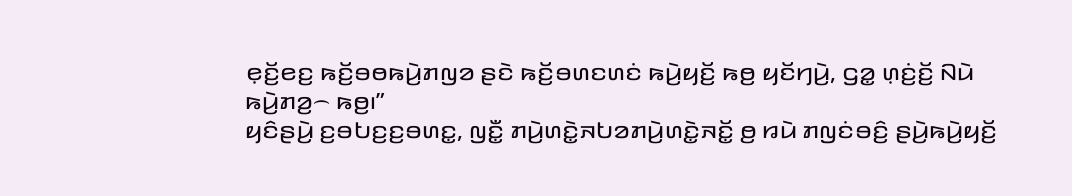ꤕ꤫ꤢꤩ꤬ꤕꤢ꤬ ꤒꤢꤩ꤬ꤋꤥꤒꤣꤧ꤬ꤊꤜꤤ ꤔꤢꤧ ꤒꤢꤩ꤬ꤋꤛꤢꤛꤢꤦ ꤒꤣꤧ꤬ꤟꤢꤩ꤬ ꤒꤥ꤬ ꤟꤢꤩꤚꤣꤧ꤬, ꤞꤤ꤭ ꤛ꤫ꤢꤦ꤬ꤢꤩ꤬ ꤡꤣꤧ ꤒꤣꤧ꤬ꤊꤤ꤬꤮ ꤒꤥ꤬꤯”
ꤟꤢꤨꤔꤣꤧ꤬ ꤢ꤬ꤋꤝꤢ꤬ꤢ꤬ꤋꤛꤢ꤭, ꤜꤢꤪ꤭ ꤊꤣꤧ꤬ꤛꤢꤧ꤭ꤏꤝꤤꤊꤣꤧ꤬ꤛꤢꤧ꤭ꤏꤢꤩ꤭ ꤥ꤬ ꤙꤣꤧ ꤊꤜꤢꤦꤋꤢꤨ꤬ ꤔꤣꤧ꤬ꤒꤣꤧ꤬ꤟꤢꤩ꤬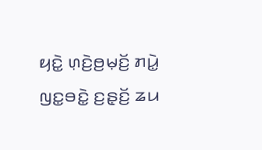ꤟꤢꤧ꤭ ꤛ꤫ꤢꤧ꤬ꤥ꤬ꤗ꤫ꤢꤩ꤬ ꤊꤣꤧ꤭ ꤜꤢ꤭ꤋꤢꤧ꤭ ꤢ꤬ꤔ꤫ꤢꤩ꤬ ꤘꤣ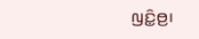ꤜꤢꤨ꤭ꤥ꤬꤯